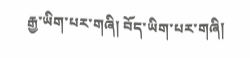རྒྱ་ཡིག་པར་གཞི། བོད་ཡིག་པར་གཞི།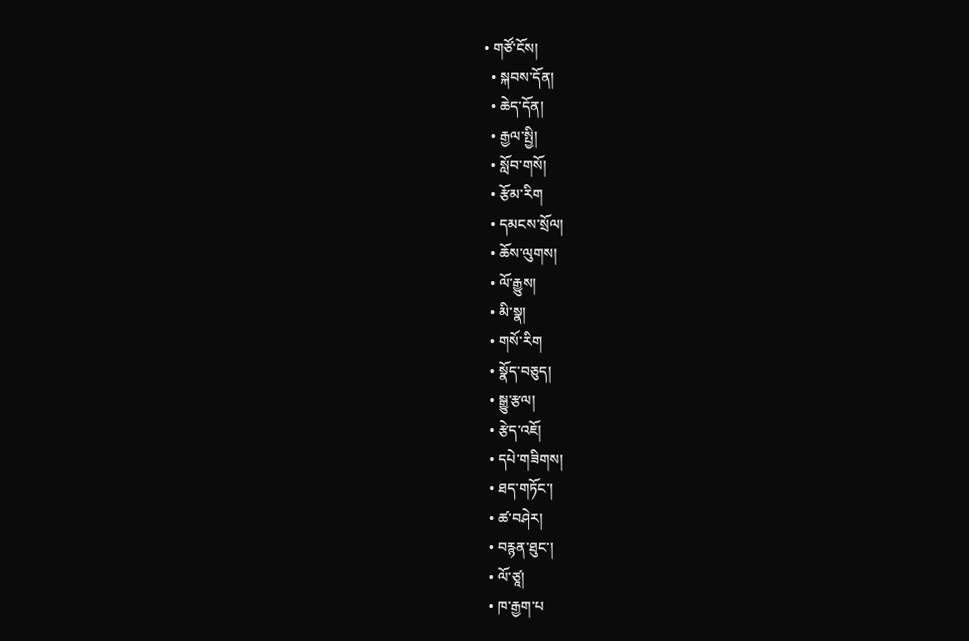• གཙོ་ངོས།
  • སྐབས་དོན།
  • ཆེད་དོན།
  • རྒྱལ་སྤྱི།
  • སློབ་གསོ།
  • རྩོམ་རིག
  • དམངས་སྲོལ།
  • ཆོས་ལུགས།
  • ལོ་རྒྱུས།
  • མི་སྣ།
  • གསོ་རིག
  • སྣོད་བཅུད།
  • སྒྱུ་རྩལ།
  • རྩེད་འཇོ།
  • དཔེ་གཟིགས།
  • ཐད་གཏོང་།
  • ཚ་བཤེར།
  • བརྙན་ཐུང་།
  • ལོ་ཙཱ།
  • ཁ་རྒྱག་པ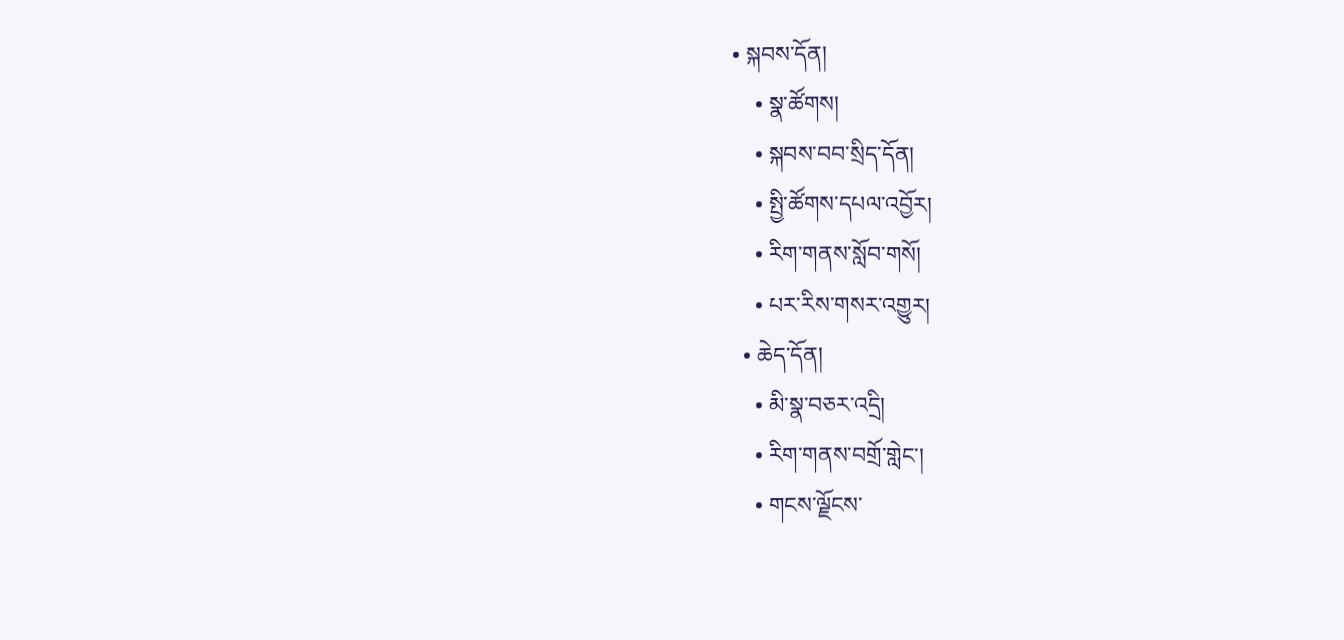• སྐབས་དོན།
    • སྣ་ཚོགས།
    • སྐབས་བབ་སྲིད་དོན།
    • སྤྱི་ཚོགས་དཔལ་འབྱོར།
    • རིག་གནས་སློབ་གསོ།
    • པར་རིས་གསར་འགྱུར།
  • ཆེད་དོན།
    • མི་སྣ་བཅར་འདྲི།
    • རིག་གནས་བགྲོ་གླེང་།
    • གངས་ལྗོངས་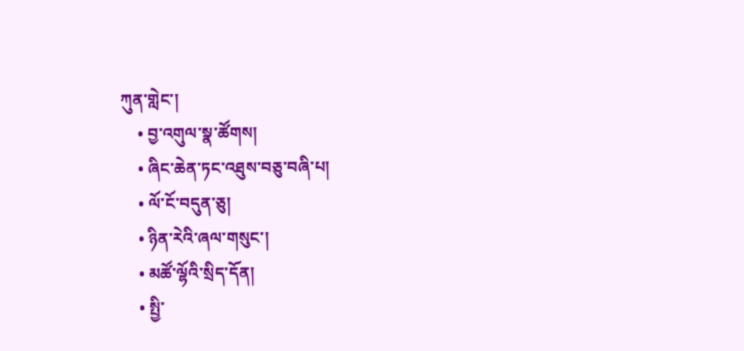ཀུན་གླེང་།
    • བྱ་འགུལ་སྣ་ཚོགས།
    • ཞིང་ཆེན་ཏང་འཐུས་བཅུ་བཞི་པ།
    • ལོ་ངོ་བདུན་ཅུ།
    • ཉིན་རེའི་ཞལ་གསུང་།
    • མཚོ་ལྷོའི་སྲིད་དོན།
    • སྤྱི་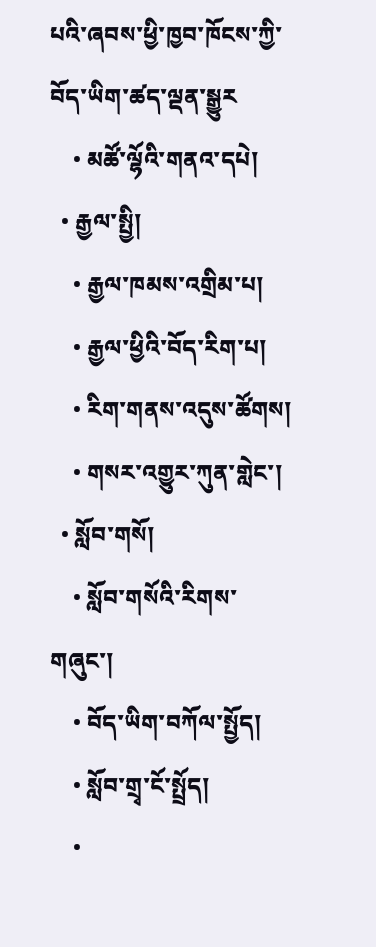པའི་ཞབས་ཕྱི་ཁྱབ་ཁོངས་ཀྱི་བོད་ཡིག་ཚད་ལྡན་སྒྱུར
    • མཚོ་ལྷོའི་གནའ་དཔེ།
  • རྒྱལ་སྤྱི།
    • རྒྱལ་ཁམས་འགྲིམ་པ།
    • རྒྱལ་ཕྱིའི་བོད་རིག་པ།
    • རིག་གནས་འདུས་ཚོགས།
    • གསར་འགྱུར་ཀུན་གླེང་།
  • སློབ་གསོ།
    • སློབ་གསོའི་རིགས་གཞུང་།
    • བོད་ཡིག་བཀོལ་སྤྱོད།
    • སློབ་གྲྭ་ངོ་སྤྲོད།
    •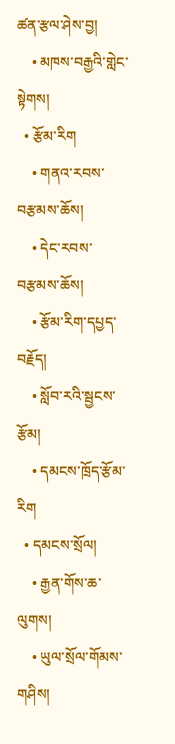ཚན་རྩལ་ཤེས་བྱ།
    • མཁས་བརྒྱའི་གླེང་སྟེགས།
  • རྩོམ་རིག
    • གནའ་རབས་བརྩམས་ཆོས།
    • དེང་རབས་བརྩམས་ཆོས།
    • རྩོམ་རིག་དཔྱད་བརྗོད།
    • སློབ་རའི་སྦྱངས་རྩོམ།
    • དམངས་ཁྲོད་རྩོམ་རིག
  • དམངས་སྲོལ།
    • རྒྱན་གོས་ཆ་ལུགས།
    • ཡུལ་སྲོལ་གོམས་གཤིས།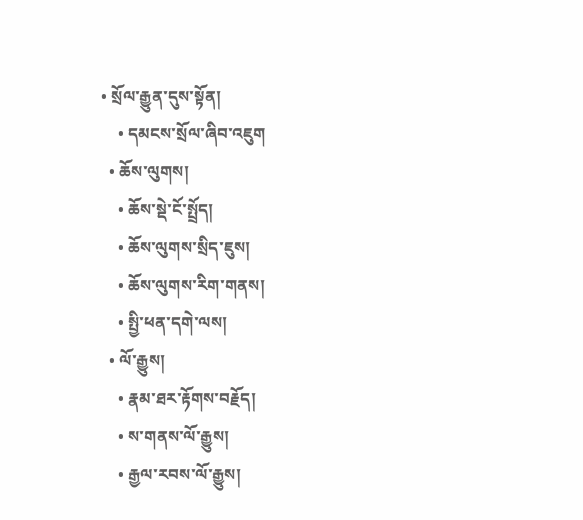• སྲོལ་རྒྱུན་དུས་སྟོན།
    • དམངས་སྲོལ་ཞིབ་འཇུག
  • ཆོས་ལུགས།
    • ཆོས་སྡེ་ངོ་སྤྲོད།
    • ཆོས་ལུགས་སྲིད་ཇུས།
    • ཆོས་ལུགས་རིག་གནས།
    • སྤྱི་ཕན་དགེ་ལས།
  • ལོ་རྒྱུས།
    • རྣམ་ཐར་རྟོགས་བརྗོད།
    • ས་གནས་ལོ་རྒྱུས།
    • རྒྱལ་རབས་ལོ་རྒྱུས།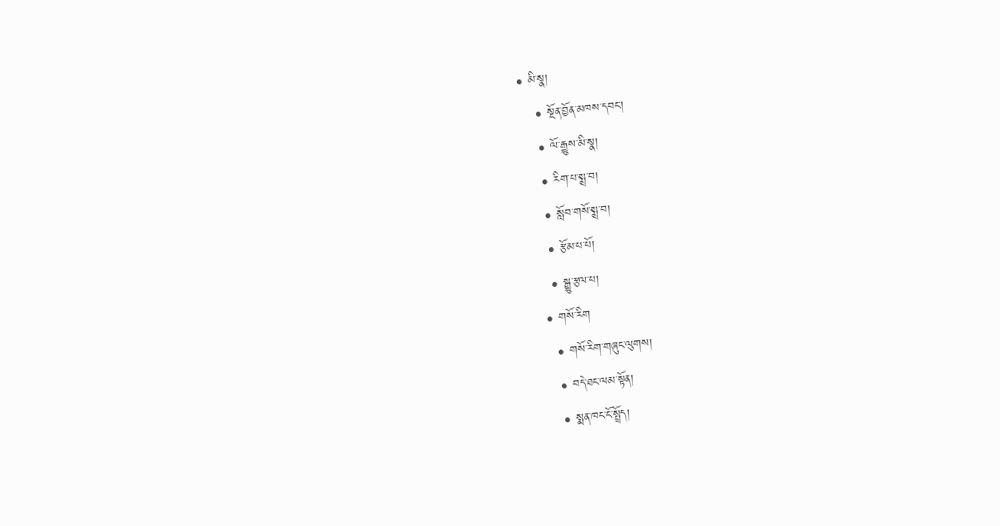• མི་སྣ།
    • སྔོན་བྱོན་མཁས་དབང་།
    • ལོ་རྒྱུས་མི་སྣ།
    • རིག་པ་སྨྲ་བ།
    • སློབ་གསོ་སྨྲ་བ།
    • རྩོམ་པ་པོ།
    • སྒྱུ་རྩལ་པ།
  • གསོ་རིག
    • གསོ་རིག་གཞུང་ལུགས།
    • བདེ་ཐང་ལམ་སྟོན།
    • སྨན་ཁང་ངོ་སྤྲོད།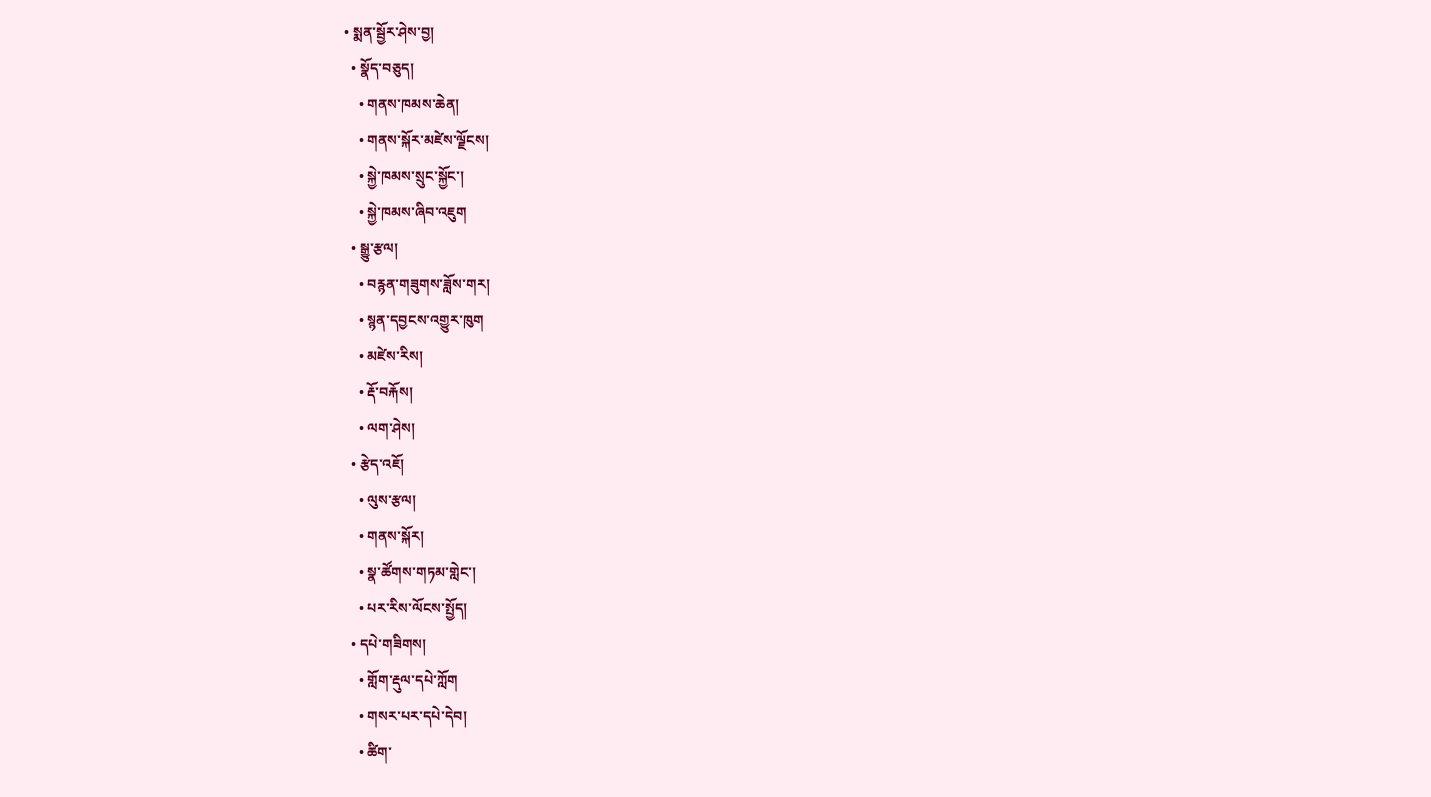• སྨན་སྦྱོར་ཤེས་བྱ།
  • སྣོད་བཅུད།
    • གནས་ཁམས་ཆེན།
    • གནས་སྐོར་མཛེས་ལྗོངས།
    • སྐྱེ་ཁམས་སྲུང་སྐྱོང་།
    • སྐྱེ་ཁམས་ཞིབ་འཇུག
  • སྒྱུ་རྩལ།
    • བརྙན་གཟུགས་ཟློས་གར།
    • སྙན་དབྱངས་འགྱུར་ཁུག
    • མཛེས་རིས།
    • རྡོ་བརྐོས།
    • ལག་ཤེས།
  • རྩེད་འཇོ།
    • ལུས་རྩལ།
    • གནས་སྐོར།
    • སྣ་ཚོགས་གཏམ་གླེང་།
    • པར་རིས་ལོངས་སྤྱོད།
  • དཔེ་གཟིགས།
    • གློག་རྡུལ་དཔེ་ཀློག
    • གསར་པར་དཔེ་དེབ།
    • ཚིག་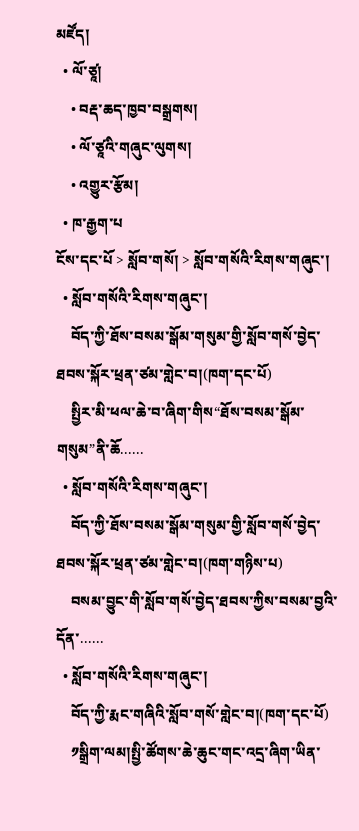མཛོད།
  • ལོ་ཙཱ།
    • བརྡ་ཆད་ཁྱབ་བསྒྲགས།
    • ལོ་ཙཱའི་གཞུང་ལུགས།
    • འགྱུར་རྩོམ།
  • ཁ་རྒྱག་པ
ངོས་དང་པོ > སློབ་གསོ། > སློབ་གསོའི་རིགས་གཞུང་།
  • སློབ་གསོའི་རིགས་གཞུང་།
    བོད་ཀྱི་ཐོས་བསམ་སྒོམ་གསུམ་གྱི་སློབ་གསོ་བྱེད་ཐབས་སྐོར་ཕྲན་ཙམ་གླེང་བ།(ཁག་དང་པོ)
    སྤྱིར་མི་ཕལ་ཆེ་བ་ཞིག་གིས“ཐོས་བསམ་སྒོམ་གསུམ”ནི་ཆོ......
  • སློབ་གསོའི་རིགས་གཞུང་།
    བོད་ཀྱི་ཐོས་བསམ་སྒོམ་གསུམ་གྱི་སློབ་གསོ་བྱེད་ཐབས་སྐོར་ཕྲན་ཙམ་གླེང་བ།(ཁག་གཉིས་པ)
    བསམ་བྱུང་གི་སློབ་གསོ་བྱེད་ཐབས་ཀྱིས་བསམ་བྱའི་དོན་......
  • སློབ་གསོའི་རིགས་གཞུང་།
    བོད་ཀྱི་རྨང་གཞིའི་སློབ་གསོ་གླེང་བ།(ཁག་དང་པོ)
    ༡སྒྲིག་ལམ།སྤྱི་ཚོགས་ཆེ་ཆུང་གང་འདྲ་ཞིག་ཡིན་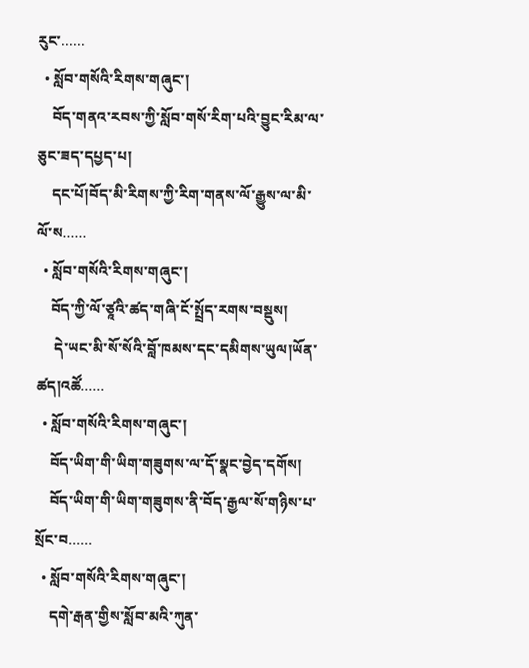རུང་......
  • སློབ་གསོའི་རིགས་གཞུང་།
    བོད་གནའ་རབས་ཀྱི་སློབ་གསོ་རིག་པའི་བྱུང་རིམ་ལ་ཅུང་ཟད་དཔྱད་པ།
    དང་པོ།བོད་མི་རིགས་ཀྱི་རིག་གནས་ལོ་རྒྱུས་ལ་མི་ལོ་ས......
  • སློབ་གསོའི་རིགས་གཞུང་།
    བོད་ཀྱི་ལོ་ཙཱའི་ཚད་གཞི་ངོ་སྤྲོད་རགས་བསྡུས།
     དེ་ཡང་མི་སོ་སོའི་བློ་ཁམས་དང་དམིགས་ཡུལ།ཡོན་ཚད།འཚོ......
  • སློབ་གསོའི་རིགས་གཞུང་།
    བོད་ཡིག་གི་ཡིག་གཟུགས་ལ་དོ་སྣང་བྱེད་དགོས།
    བོད་ཡིག་གི་ཡིག་གཟུགས་ནི་བོད་རྒྱལ་སོ་གཉིས་པ་སྲོང་བ......
  • སློབ་གསོའི་རིགས་གཞུང་།
    དགེ་རྒན་གྱིས་སློབ་མའི་ཀུན་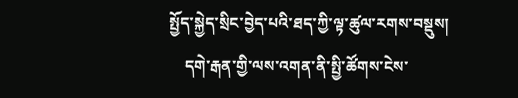སྤྱོད་སྐྱེད་སྲིང་བྱེད་པའི་ཐད་ཀྱི་ལྟ་ཚུལ་རགས་བསྡུས།
    དགེ་རྒན་གྱི་ལས་འགན་ནི་སྤྱི་ཚོགས་ངེས་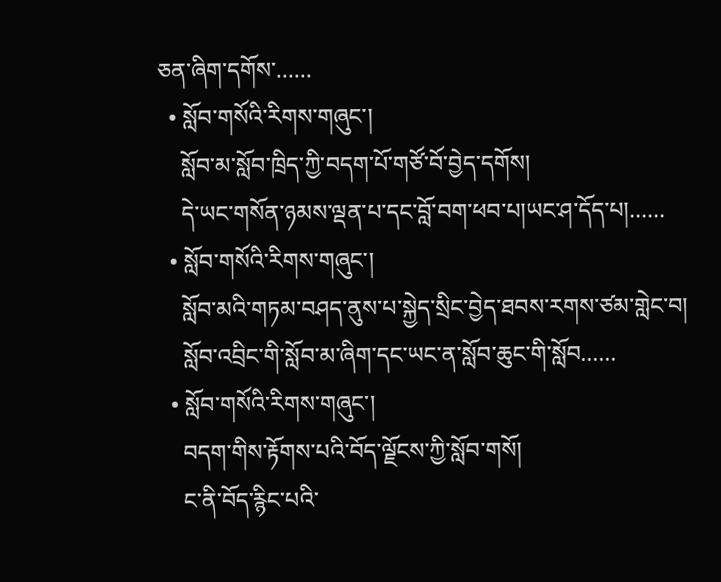ཅན་ཞིག་དགོས་......
  • སློབ་གསོའི་རིགས་གཞུང་།
    སློབ་མ་སློབ་ཁྲིད་ཀྱི་བདག་པོ་གཙོ་བོ་བྱེད་དགོས།
    དེ་ཡང་གསོན་ཉམས་ལྡན་པ་དང་བློ་བག་ཕབ་པ།ཡང་ཤ་དོད་པ།......
  • སློབ་གསོའི་རིགས་གཞུང་།
    སློབ་མའི་གཏམ་བཤད་ནུས་པ་སྐྱེད་སྲིང་བྱེད་ཐབས་རགས་ཙམ་གླེང་བ།
    སློབ་འབྲིང་གི་སློབ་མ་ཞིག་དང་ཡང་ན་སློབ་ཆུང་གི་སློབ......
  • སློབ་གསོའི་རིགས་གཞུང་།
    བདག་གིས་རྟོགས་པའི་བོད་ལྗོངས་ཀྱི་སློབ་གསོ།
    ང་ནི་བོད་རྙིང་པའི་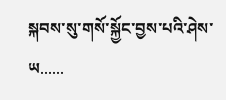སྐབས་སུ་གསོ་སྐྱོང་བྱས་པའི་ཤེས་ཡ......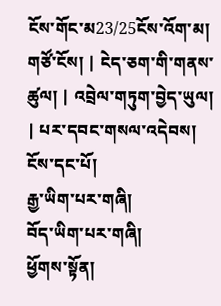ངོས་གོང་མ23/25ངོས་འོག་མ།
གཙོ་ངོས། | ངེད་ཅག་གི་གནས་ཚུལ། | འབྲེལ་གཏུག་བྱེད་ཡུལ། | པར་དབང་གསལ་འདེབས།
ངོས་དང་པོ།
རྒྱ་ཡིག་པར་གཞི།
བོད་ཡིག་པར་གཞི།
ཕྱོགས་སྟོན།